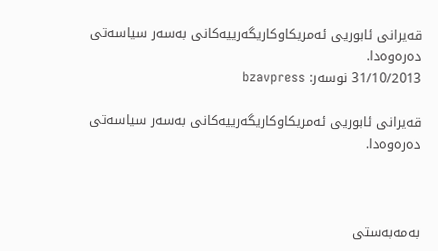قه‌یرانی‌ ئابوریی ئه‌مریكاوكاریگه‌رییه‌كانی‌ به‌سه‌ر سیاسه‌تی‌ ده‌ره‌وه‌دا.
31/10/2013 نوسەر: bzavpress

قه‌یرانی‌ ئابوریی ئه‌مریكاوكاریگه‌رییه‌كانی‌ به‌سه‌ر سیاسه‌تی‌ ده‌ره‌وه‌دا.



به‌مه‌به‌ستی‌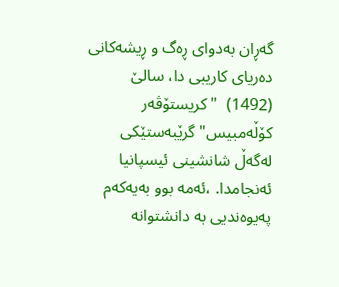گه‌ڕان به‌دوای‌ ڕه‌گ و ڕیشه‌كانی‌ ده‌ریای‌ كاریبی‌ دا، سالێ‌ (1492)  " كریستۆڤه‌ر كۆڵه‌مبیس" گرێبه‌ستێكی‌  له‌گه‌ڵ شانشینی‌ ئیسپانیا ئه‌نجامدا. ،ئه‌مه‌ بوو به‌یه‌كه‌م په‌یوه‌ندیی به‌ دانشتوانه‌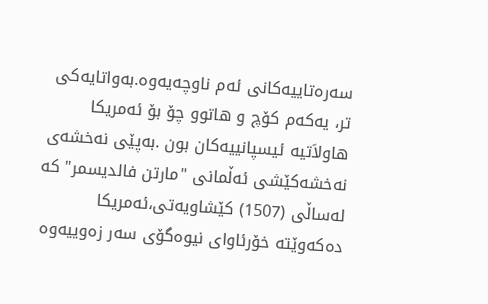سه‌ره‌تاییه‌كانی‌ ئه‌م ناوچه‌یه‌وه‌.به‌واتایه‌كی‌ تر، یه‌كه‌م كۆچ و هاتوو چۆ بۆ ئه‌مریكا هاولاَتیه‌ ئیسپانییه‌كان بون .به‌پێی نه‌خشه‌ی‌ نه‌خشه‌كێشی‌ ئه‌ڵمانی‌ "مارتن فالدیسمر" كه‌ له‌ساڵی‌ (1507) كێشاویه‌تی‌،ئه‌مریكا ده‌كه‌وێته‌ خۆرئاوای‌ نیوه‌گۆی‌ سه‌ر زه‌وییه‌وه‌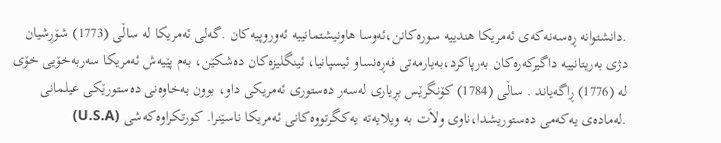.دانشتوانه‌ ڕه‌سه‌نه‌كه‌ی‌ ئه‌مریكا هندییه‌ سوره‌كانن،ئه‌وسا هاونیشتمانییه‌ ئه‌وروپیه‌كان .گه‌لی‌ ئه‌مریكا له‌ ساڵی‌ (1773) شۆڕشیان دژی‌ به‌ریتانییه‌ داگیركه‌ره‌كان به‌رپاكرد،به‌یارمه‌تی‌ فه‌ڕه‌نساو ئیسپانیا، ئینگلیزه‌كان ده‌شكێن، به‌م پێیه‌ش ئه‌مریكا سه‌ربه‌خۆیی خۆی‌ له‌ (1776) ڕاگه‌یاند . ساڵی‌ (1784) كۆنگرێس بڕیاری‌ له‌سه‌ر ده‌ستوری‌ ئه‌مریكی‌ داو، بوون به‌خاوه‌نی‌ ده‌ستورێكی‌ عیلمانی‌ .له‌ماده‌ی‌ یه‌كه‌می‌ ده‌ستوریشدا،ناوی‌ ولاَت به‌ ویلایه‌ته‌ یه‌كگرتووه‌كانی‌ ئه‌مریكا ناسێنرا. كورتكراوه‌كه‌شی (U.S.A)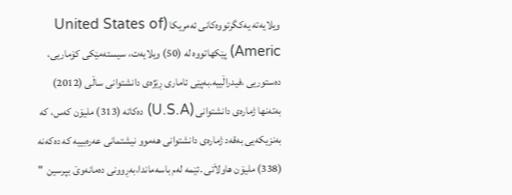ویلایه‌ته‌ یه‌كگرتووه‌كانی‌ ئه‌مریكا (United States of Americ) پێكهاتووه‌ له‌ (50) ویلایه‌ت، سیسته‌مێكی‌ كۆماریی‌، ده‌ستوریی ،فیدراڵییه‌.به‌پێی‌ ئاماری‌ ڕێژه‌ی‌ دانشتوانی‌ ساڵی‌ (2012) به‌ته‌نها ژماره‌ی‌ دانشتوانی‌ (U.S.A) ده‌كاته‌ (313) ملیۆن كه‌س، كه‌ به‌نزیكه‌یی به‌قه‌د ژماره‌ی‌ دانشتوانی‌ هه‌موو نیشتمانی‌ عه‌ره‌بییه‌ كه‌ ده‌كه‌نه‌ (338) ملیۆن هاولاَتی‌ .ئێمه‌ له‌م باسه‌ماندا،به‌ڕوونی‌ ده‌مانه‌وێ‌ بپرسین  "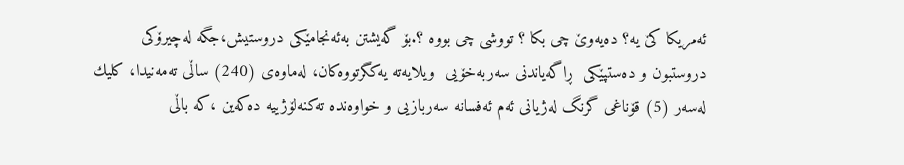ئه‌مریكا كێ‌ یه‌؟ ده‌یه‌وێ‌ چی‌ بكا ؟ تووشی چی‌ بووه‌ ؟.بۆ گه‌یشتن به‌ئه‌نجامێكی‌ دروستیش،جگه‌ له‌چیرۆكی‌ دروستبون و ده‌ستپێكی‌  ڕاگه‌یاندنی‌ سه‌ربه‌خۆیی  ویلایه‌ته‌ یه‌كگرتووه‌كان، له‌ماوه‌ی‌ (240) ساڵی‌ ته‌مه‌نیدا، كلیك له‌سه‌ر (5) قۆناغی‌ گرنگ له‌ژیانی‌ ئه‌م ئه‌فسانه‌ سه‌ربازیی و خواوه‌نده‌ ته‌كنه‌لۆژییه‌ ده‌كه‌ین ،كه‌ باڵی‌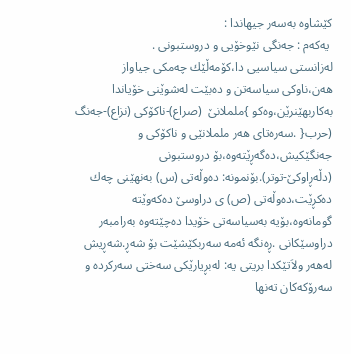كێشاوه‌ به‌سه‌ر جیهاندا :
 یه‌كه‌م : جه‌نگی‌ نێوخۆیی و دروستبونی‌ .
له‌زانستی‌ سیاسیی دا،كۆمه‌ڵێك چه‌مكی‌ جیاواز هه‌ن،ناوكی‌ سیاسه‌تن و ده‌بێت له‌شوێنی‌ خۆیاندا به‌كاربهێنرێن،وه‌كو }ململانێ  (صراع)-ناكۆكی‌ (نزاع)-جه‌نگ (حرب{ .سه‌ره‌تای‌ هه‌ر ململانێی و ناكۆكی‌ و جه‌نگێكیش،ده‌گه‌ڕێته‌وه‌،بۆ دروستبونی‌ (دڵه‌ڕاوكێ‌-توتر).بۆنمونه‌: ده‌وڵه‌تی‌ (س) به‌نهێنی‌ چه‌ك ده‌كڕێت،ده‌وڵه‌تی‌ (ص) ی‌ دراوسێ ده‌كه‌وێته‌ گومانه‌وه‌،بۆیه‌ به‌سیاسه‌تی‌ خۆیدا ده‌چێته‌وه‌ به‌رامبه‌ر دراوسێكانی‌ .ڕه‌نگه‌ ئه‌مه‌ سه‌ربكێشێت بۆ شه‌ڕ.شه‌ڕیش له‌هه‌ر ولاَتێكدا بریتی‌ یه‌: له‌بڕیارێكی‌ سه‌ختی‌ سه‌ركرده‌ و سه‌رۆكه‌كان ته‌نها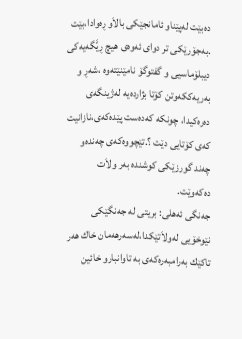ده‌بێت له‌پێناو ئامانجێكی‌ بالاَو ڕه‌وادا،بێت .به‌جۆرێكی‌ تر دوای‌ ئه‌وه‌ی‌ هیچ ڕیًَگه‌یه‌كی‌ دیبلۆماسیی و گفتوگۆ نامێنێته‌وه‌ ،شه‌ڕ و به‌ریه‌ككه‌وتن كۆتا بژارده‌یه‌ له‌ژینگه‌ی‌ ده‌ره‌كیدا، چونكه‌ كه‌ده‌ست پێده‌كه‌ی‌،نازانیت كه‌ی‌ كۆتایی دێت ؟.تێچووه‌كه‌ی‌ چه‌نده‌و چه‌ند گورزێكی‌ كوشنده‌ به‌ر ولاَت ده‌كه‌وێت.
جه‌نگی‌ ئه‌هلی‌: بریتی‌ له‌ جه‌نگێكی‌ نێوخۆیی له‌ولاَتێكدا،له‌سه‌رهه‌مان خاك هه‌ر تاكێك به‌رامبه‌ره‌كه‌ی‌ به‌ تاوانبارو خائین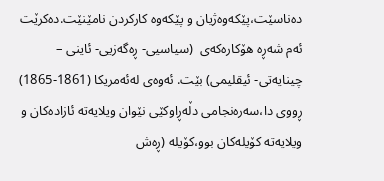ده‌ناسێت،پێكه‌وه‌ژیان و پێكه‌وه‌ كاركردن نامێنێت.ده‌كرێت ئه‌م شه‌ڕه‌ هۆكاره‌كه‌ی‌  (سیاسیی- ڕه‌گه‌زیی- ئاینی‌ – چینایه‌تی‌- ئیقلیمی‌) بێت. ئه‌وه‌ی‌ له‌ئه‌مریكا (1861-1865)  ڕووی‌ دا،سه‌ره‌نجامی‌ دڵه‌ڕاوكێی نێوان ویلایه‌ته‌ ئازاده‌كان و ویلایه‌ته‌ كۆیله‌كان بوو،كۆیله‌ (ڕه‌ش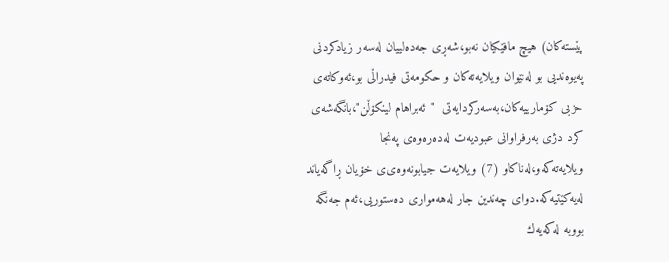پێسته‌كان) هیچ مافێكیان نه‌بو،شه‌ڕی جه‌ده‌لییان له‌سه‌ر زیادكردنی‌ په‌یوه‌ندیی بو له‌نێوان ویلایه‌ته‌كان و حكومه‌تی‌ فیدراڵی بو،ئه‌وكاته‌ی‌ حزبی‌ كۆمارییه‌كان،به‌سه‌ركردایه‌تی‌  "ئه‌براهام لینكۆڵن"،بانگه‌شه‌ی‌ كرد دژی‌ به‌رفراوانی‌ عبودیه‌ت له‌ده‌ره‌وه‌ی‌ په‌نجا ویلایه‌ته‌كه‌و،له‌ناكاو (7) ویلایه‌ت جیابونه‌وه‌ی‌ی‌ خۆیان ڕاگه‌یاند له‌یه‌كێتیه‌كه‌.دوای‌ چه‌ندین جار له‌هه‌مواری‌ ده‌ستوریی،ئه‌م جه‌نگه‌ بووبه‌ له‌كه‌یه‌ك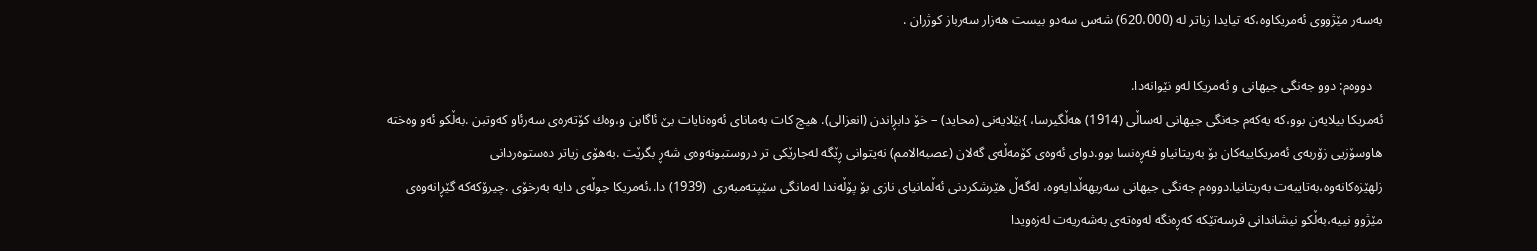به‌سه‌ر مێژووی‌ ئه‌مریكاوه‌،كه‌ تیایدا زیاتر له‌ (620،000) شه‌س سه‌دو بیست هه‌زار سه‌رباز كوژران .

   دووه‌م: دوو جه‌نگی‌ جیهانی‌ و ئه‌مریكا له‌و نێوانه‌دا.
ئه‌مریكا بیلایه‌ن بوو،كه‌ یه‌كه‌م جه‌نگی‌ جیهانی‌ له‌ساڵی‌ (1914) هه‌ڵگیرسا، }بێلایه‌نی‌ (محاید) – خۆ دابڕاندن (انعزالی‌). هیچ كات به‌مانای‌ ئه‌وه‌نایات بێ ئاگابن و،وه‌ك كۆته‌ره‌ی‌ سه‌رئاو كه‌وتبن .به‌ڵكو ئه‌و وه‌خته‌ هاوسۆزیی زۆربه‌ی‌ ئه‌مریكاییه‌كان بۆ به‌ریتانیاو فه‌ڕه‌نسا بوو.دوای‌ ئه‌وه‌ی‌ كۆمه‌ڵه‌ی‌ گه‌لان (عصبه‌الامم) نه‌یتوانی‌ ڕێگه‌ له‌جارێكی‌ تر دروستبونه‌وه‌ی‌ شه‌ڕ بگرێت .به‌هۆی‌ زیاتر ده‌ستوه‌ردانی‌ زلهێزه‌كانه‌وه‌،به‌تایبه‌ت به‌ریتانیا.دووه‌م جه‌نگی‌ جیهانی‌ سه‌ریهه‌ڵدایه‌وه‌، له‌گه‌ڵ هێرشكردنی‌ ئه‌ڵمانیای‌ نازی‌ بۆ پۆڵه‌ندا له‌مانگی‌ سێپته‌مبه‌ری‌  (1939) دا.،ئه‌مریكا جوڵه‌ی‌ دایه‌ به‌رخۆی‌ .چیرۆكه‌كه‌ گێڕانه‌وه‌ی‌ مێژوو نییه‌،به‌ڵكو نیشاندانی‌ فرسه‌تێكه‌ كه‌ڕه‌نگه‌ له‌وه‌ته‌ی‌ به‌شه‌ریه‌ت له‌زه‌ویدا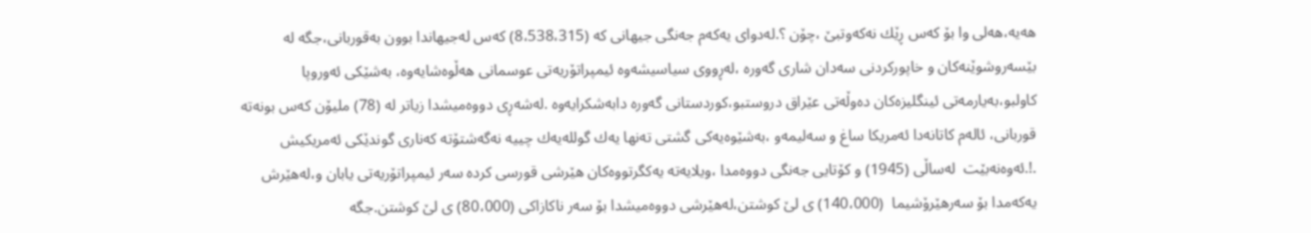هه‌یه‌،هه‌لی‌ وا بۆ كه‌س ڕێك نه‌كه‌وتبێ‌ ،چۆن ؟.له‌دوای‌ یه‌كه‌م جه‌نگی‌ جیهانی‌ كه‌ (8،538،315) كه‌س له‌جیهاندا بوون به‌قوربانی‌،جگه‌ له‌ بێسه‌روشوێنه‌كان و خاپوركردنی‌ سه‌دان شاری‌ گه‌وره‌ ،له‌ڕووی‌ سیاسیشه‌وه‌ ئیمپراتۆریه‌تی‌ عوسمانی‌ هه‌ڵوه‌شایه‌وه‌، به‌شێكی‌ ئه‌وروپا كاولبو،به‌یارمه‌تی‌ ئینگلیزه‌كان ده‌وڵه‌تی‌ عێراق دروستبو،كوردستانی‌ گه‌وره‌ دابه‌شكرایه‌وه‌ .له‌شه‌ڕی‌ دووه‌میشدا زیاتر له‌ (78) ملیۆن كه‌س بونه‌ته‌ قوربانی‌، ئاله‌م كاتانه‌دا ئه‌مریكا ساغ و سه‌لیمه‌و ،به‌شێوه‌یه‌كی‌ گشتی‌ ته‌نها یه‌ك گولله‌یه‌ك چییه‌ نه‌گه‌شتۆته‌ كه‌ناری‌ گوندێكی‌ ئه‌مریكیش .!.ئه‌وه‌نه‌بێت  له‌ساڵی‌ (1945) و كۆتایی جه‌نگی‌ دووه‌مدا ،ویلایه‌ته‌ یه‌كگرتووه‌كان هێرشی‌ قورسی كرده‌ سه‌ر ئیمپراتۆریه‌تی‌ یابان و،له‌هێرش یه‌كه‌مدا بۆ سه‌رهێرۆشیما  (140،000) ی‌ لێ كوشتن،له‌هێرشی دووه‌میشدا بۆ سه‌ر ناكازاكی‌ (80،000) ی‌ لێ كوشتن.جگه‌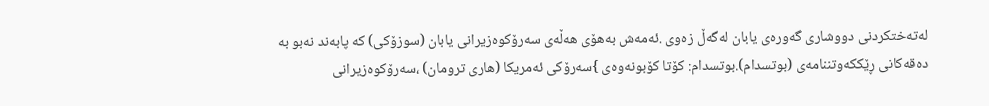له‌ته‌ختكردنی‌ دووشاری‌ گه‌وره‌ی‌ یابان له‌گه‌ڵ زه‌وی‌ .ئه‌مه‌ش به‌هۆی‌ هه‌ڵه‌ی‌ سه‌رۆكوه‌زیرانی‌ یابان (سوزۆكی‌) كه‌ پابه‌ند نه‌بو به‌ ده‌قه‌كانی‌ ڕێككه‌وتننامه‌ی‌ (بوتسدام).بوتسدام: كۆتا كۆبونه‌وه‌ی‌ }سه‌رۆكی‌ ئه‌مریكا (هاری‌ ترومان) ،سه‌رۆكوه‌زیرانی‌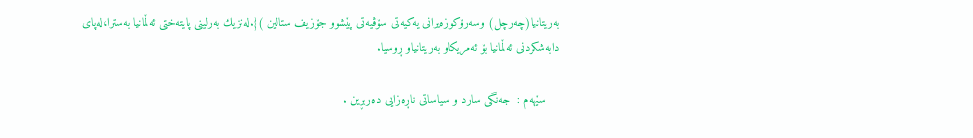به‌ریتانیا(چه‌رچل) وسه‌رۆكوزه‌یرانی‌ یه‌كیه‌تی‌ سۆڤیه‌تی‌ پێشوو جۆزیف ستالین ){.له‌نزیك به‌رلینی‌ پایته‌ختی‌ ئه‌ڵمانیا به‌سترا،له‌پای‌ دابه‌شكردنی‌ ئه‌ڵمانیا بۆ ئه‌مریكاو به‌ریتانیاو ڕوسیا.

    سێهه‌م :  جه‌نگی‌ سارد و سیاساتی‌ ناڕه‌زایی ده‌ربڕین .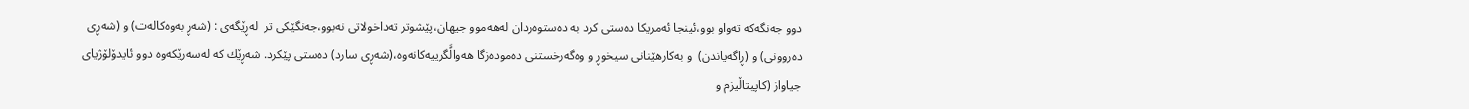دوو جه‌نگه‌كه‌ ته‌واو بوو،ئینجا ئه‌مریكا ده‌ستی‌ كرد به‌ ده‌ستوه‌ردان له‌هه‌موو جیهان،پێشوتر ته‌داخولاتی‌ نه‌بوو،جه‌نگێكی‌ تر  له‌ڕێگه‌ی‌ : (شه‌ڕ به‌وه‌كاله‌ت) و (شه‌ڕی‌ ده‌روونی‌) و (ڕاگه‌یاندن)  و به‌كارهێنانی‌ سیخوڕ و وه‌گه‌رخستنی‌ ده‌موده‌زگا هه‌والًَگرییه‌كانه‌وه‌،(شه‌ڕی‌ سارد) ده‌ستی‌ پێكرد. شه‌ڕێك كه‌ له‌سه‌رێكه‌وه‌ دوو ئایدۆلۆژیای‌ جیاواز (كاپیتاڵیزم و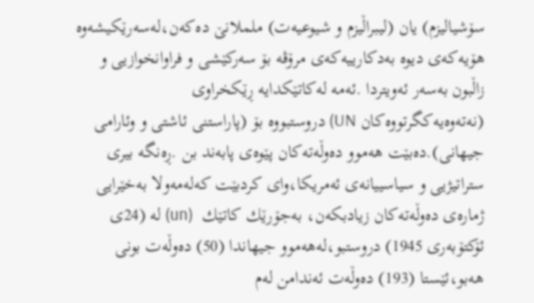سۆشیالیزم) یان (لیبراڵیزم و شیوعیه‌ت) ململانێ ده‌كه‌ن،له‌سه‌رێكیشه‌وه‌ هۆیه‌كه‌ی‌ دیوه‌ به‌دكارییه‌كه‌ی‌ مرۆڤه‌ بۆ سه‌ركێشی‌ و فراوانخوازیی و زاڵبون به‌سه‌ر ئه‌ویتردا .ئه‌مه‌ له‌كاتێكدایه‌ ڕێكخراوی‌ (نه‌ته‌وه‌یه‌كگرتووه‌كان UN) دروستبووه‌ بۆ (پاراستنی‌ ئاشتی‌ و ‌وئارامی‌ جیهانی‌).ده‌بێت هه‌موو ده‌وڵه‌ته‌كان پێوه‌ی‌ پابه‌ند بن .ڕه‌نگه‌ بیری‌ ستراتیژیی و سیاسییانه‌ی‌ ئه‌مریكا،وای‌ كردبێت كه‌له‌مه‌ولا به‌خێرایی ژماره‌ی‌ ده‌وڵه‌ته‌كان زیادبكه‌ن، به‌جۆرێك كاتێك  (un) له‌ (24ی‌ ئۆكتۆبه‌ری‌ 1945) دروستبو،له‌هه‌موو جیهاندا (50) ده‌وڵه‌ت بونی‌ هه‌بو،ئێستا (193) ده‌وڵه‌ت ئه‌ندامن له‌م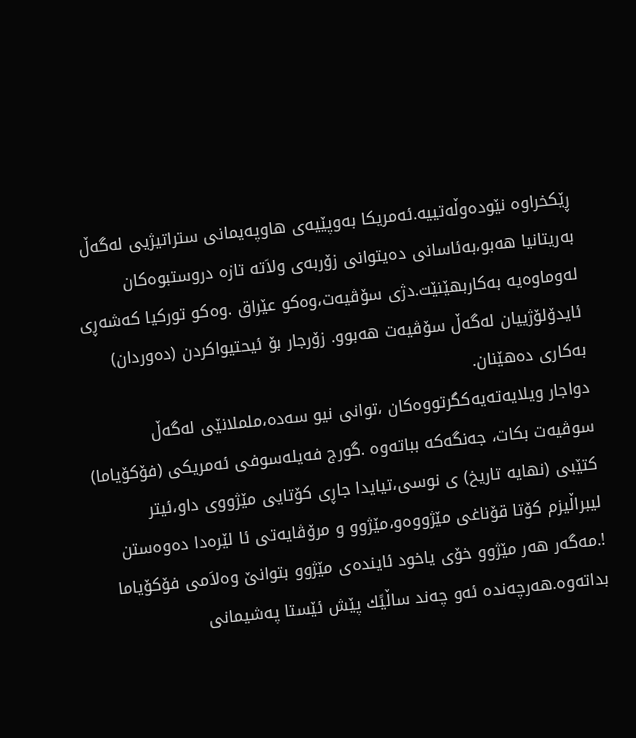ڕێكخراوه‌ نێوده‌وڵه‌تییه‌.ئه‌مریكا به‌وپێیه‌ی‌ هاوپه‌یمانی‌ ستراتیژیی له‌گه‌ڵ به‌ریتانیا هه‌بو،به‌ئاسانی‌ ده‌یتوانی‌ زۆربه‌ی‌ ولاَته‌ تازه‌ دروستبوه‌كان له‌وماوه‌یه‌ به‌كاربهێنێت.دژی‌ سۆڤیه‌ت،وه‌كو عێراق .وه‌كو توركیا كه‌شه‌ڕی‌ ئایدۆلۆژییان له‌گه‌ڵ سۆڤیه‌ت هه‌بوو. زۆرجار بۆ ئیحتیواكردن (ده‌وردان) به‌كاری‌ ده‌هێنان.
دواجار ویلایه‌ته‌یه‌كگرتووه‌كان ،توانی‌ نیو سه‌ده‌،ململانێی له‌گه‌ڵ سوڤیه‌ت بكات، جه‌نگه‌كه‌ بباته‌وه‌ .گورج فه‌یله‌سوفی‌ ئه‌مریكی‌ (فۆكۆیاما) كتێبی‌ (نهایه‌ تاریخ) ی‌ نوسی،تیایدا جاڕی‌ كۆتایی مێژووی‌ داو،ئیتر لیبراڵیزم كۆتا قۆناغی‌ مێژووه‌و،مێژوو و مرۆڤایه‌تی‌ ئا لێره‌دا ده‌وه‌ستن !.مه‌گه‌ر هه‌ر مێژوو خۆی‌ یاخود ئاینده‌ی‌ مێژوو بتوانێ‌ وه‌لاَمی‌ فۆكۆیاما بداته‌وه‌.هه‌رچه‌نده‌ ئه‌و چه‌ند ساڵیًك پێش ئێستا په‌شیمانی‌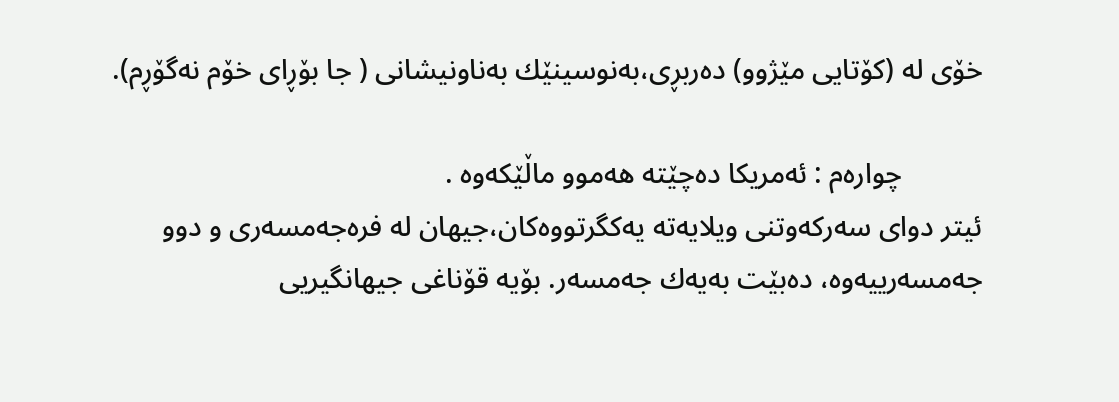خۆی‌ له‌ (كۆتایی مێژوو) ده‌ربڕی،به‌نوسینێك به‌ناونیشانی‌ ( جا بۆڕای‌ خۆم نه‌گۆڕم).

           چواره‌م : ئه‌مریكا ده‌چێته‌ هه‌موو ماڵێكه‌وه‌ .
ئیتر دوای‌ سه‌ركه‌وتنی‌ ویلایه‌ته‌ یه‌كگرتووه‌كان،جیهان له‌ فره‌جه‌مسه‌ری‌ و دوو جه‌مسه‌رییه‌وه‌، ده‌بێت به‌یه‌ك جه‌مسه‌ر. بۆیه‌ قۆناغی‌ جیهانگیریی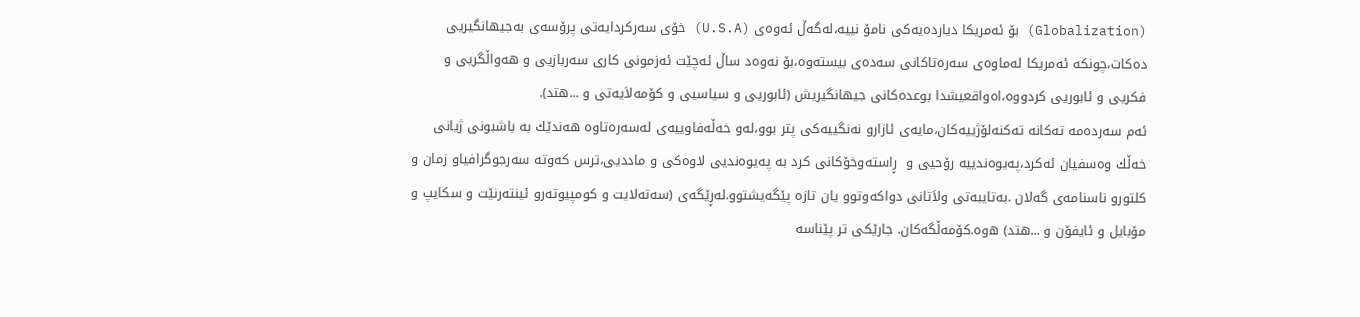(Globalization) بۆ ئه‌مریكا دیارده‌یه‌كی‌ نامۆ نییه‌،له‌گه‌ڵ ئه‌وه‌ی‌ (U.S.A) خۆی‌ سه‌ركردایه‌تی‌ پرۆسه‌ی‌ به‌جیهانگیریی ده‌كات،چونكه‌ ئه‌مریكا له‌ماوه‌ی‌ سه‌ره‌تاكانی‌ سه‌ده‌ی‌ بیسته‌وه‌،بۆ نه‌وه‌د ساڵ ئه‌چێت ئه‌زمونی‌ كاری‌ سه‌ربازیی و هه‌واڵگریی و فكریی و ئابوریی كردووه‌،اه‌واقعیشدا بوعده‌كانی‌ جیهانگیریش (ئابوریی و سیاسیی و كۆمه‌لاَیه‌تی‌ و ...هتد).
ئه‌م سه‌رده‌مه‌ ته‌كانه‌ ته‌كنه‌لۆژییه‌كان،مایه‌ی‌ ئازارو نه‌نگییه‌كی‌ پتر بوو،له‌و خه‌ڵه‌فاوییه‌ی‌ له‌سه‌ره‌تاوه‌ هه‌ندێك به‌ باشبونی‌ ژیانی‌ خه‌ڵك وه‌سفیان ئه‌كرد،په‌یوه‌ندییه‌ رۆحیی و  ڕاسته‌وخۆكانی‌ كرد به‌ په‌یوه‌ندیی لاوه‌كی‌ و ماددیی،ترس كه‌وته‌ سه‌رجوگرافیاو زمان و كلتورو ناسنامه‌ی‌ گه‌لان .به‌تایبه‌تی‌ ولاَتانی‌ دواكه‌وتوو یان تازه‌ پێگه‌یشتوو.له‌ڕێگه‌ی‌ (سه‌ته‌لایت و كومپیوته‌رو ئینته‌رنێت و سكایپ و مۆبایل و ئایفۆن و ...هتد) ه‌وه‌.كۆمه‌ڵگه‌كان. جارێكی‌ تر پێناسه‌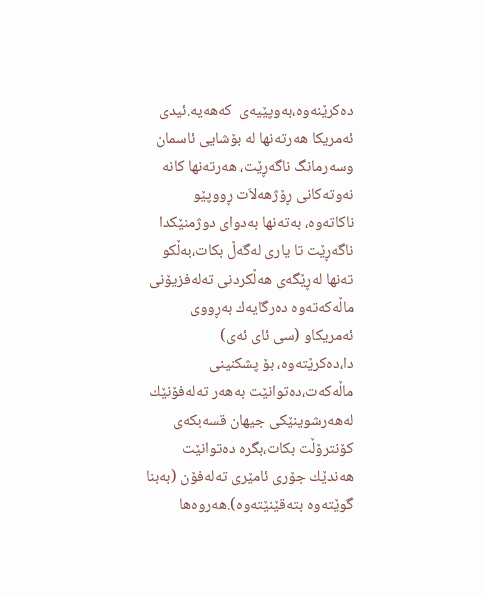ده‌كرێنه‌وه‌،به‌وپێیه‌ی‌  كه‌هه‌یه‌.ئیدی‌ ئه‌مریكا هه‌رته‌نها له‌ بۆشایی ئاسمان وسه‌رمانگ ناگه‌ڕێت، هه‌رته‌نها كانه‌ نه‌وته‌كانی‌ ڕۆژهه‌لاَت ڕووپێو ناكاته‌وه‌، به‌ته‌نها به‌دوای‌ دوژمنێكدا ناگه‌ڕێت تا یاری‌ له‌گه‌ڵ بكات،به‌ڵكو ته‌نها له‌ڕێگه‌ی‌ هه‌ڵكردنی‌ ته‌له‌فزیۆنی‌ ماڵه‌كه‌ته‌وه‌ ده‌رگایه‌ك به‌ڕووی‌ ئه‌مریكاو (سی ئای‌ ئه‌ی‌) دا،ده‌كرێته‌وه‌، بۆ پشكنینی‌ ماڵه‌كه‌ت،ده‌توانێت به‌هه‌ر ته‌له‌فۆنێك له‌هه‌رشوینێكی‌ جیهان قسه‌بكه‌ی‌ كۆنترۆڵت بكات،بگره‌ ده‌توانێت هه‌ندێك جۆری‌ ئامێری‌ ته‌له‌فۆن (به‌بنا گوێته‌وه‌ بته‌قێنێته‌وه‌).هه‌روه‌ها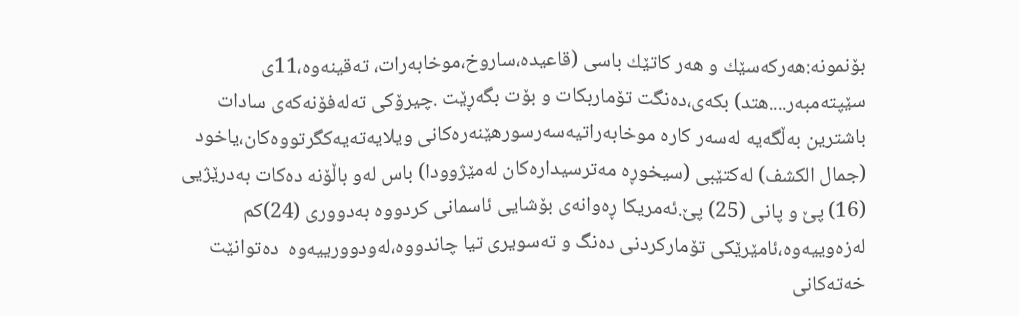بۆنمونه‌:هه‌ركه‌سێك و هه‌ر كاتێك باسی (قاعیده‌،ساروخ،موخابه‌رات، ته‌قینه‌وه‌،11ی‌ سێپته‌مبه‌ر....هتد) بكه‌ی‌،ده‌نگت تۆماربكات و بۆت بگه‌ڕێت .چیرۆكی‌ ته‌له‌فۆنه‌كه‌ی‌ سادات باشترین به‌ڵگه‌یه‌ له‌سه‌ر كاره‌ موخابه‌راتیه‌سه‌رسورهێنه‌ره‌كانی‌ ویلایه‌ته‌یه‌كگرتووه‌كان،یاخود (جمال الكشف) له‌كتێبی‌ (سیخوڕه‌ مه‌ترسیداره‌كان له‌مێژوودا) باس له‌و باڵۆنه‌ ده‌كات به‌درێژیی (16) پێ و پانی‌ (25) پێ.ئه‌مریكا ڕه‌وانه‌ی‌ بۆشایی ئاسمانی‌ كردووه‌ به‌دووری‌ (24)كم له‌زه‌وییه‌وه‌،ئامێرێكی‌ تۆماركردنی‌ ده‌نگ و ته‌سویری‌ تیا چاندووه‌،له‌ودوورییه‌وه‌  ده‌توانێت خه‌ته‌كانی‌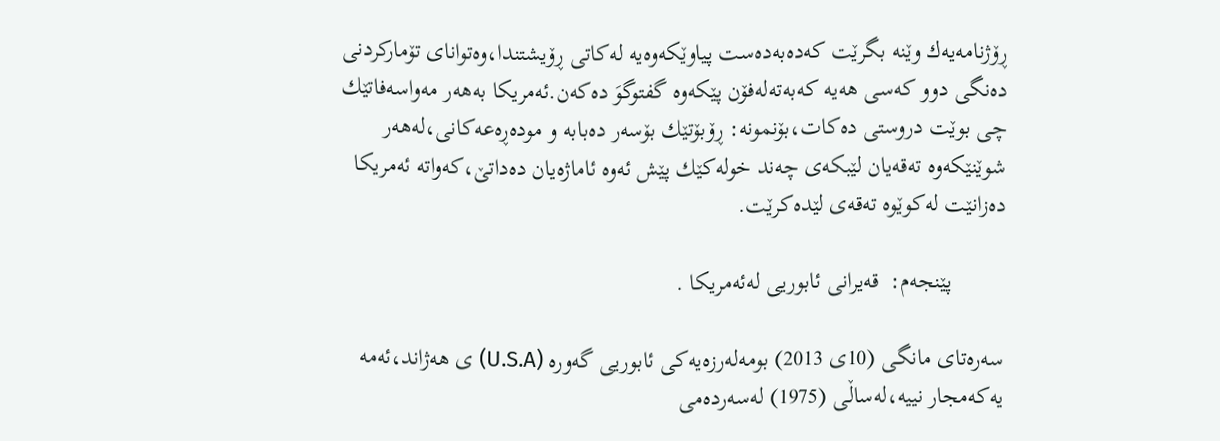ڕۆژنامه‌یه‌ك وێنه‌ بگرێت كه‌ده‌به‌ده‌ست پیاوێكه‌وه‌یه‌ له‌كاتی‌ ڕۆیشتندا،وه‌توانای‌ تۆماركردنی‌ ده‌نگی‌ دوو كه‌سی هه‌یه‌ كه‌به‌ته‌له‌فۆن پێكه‌وه‌ گفتوگوَ ده‌كه‌ن.ئه‌مریكا به‌هه‌ر مه‌واسه‌فاتێك چی‌ بوێت دروستی‌ ده‌كات،بۆنمونه‌: ڕۆبۆتێك بۆسه‌ر ده‌بابه‌ و موده‌ڕه‌عه‌كانی‌،له‌هه‌ر شوێنێكه‌وه‌ ته‌قه‌یان لێبكه‌ی‌ چه‌ند خوله‌كێك پێش ئه‌وه‌ ئاماژه‌یان ده‌داتێ‌،كه‌واته‌ ئه‌مریكا ده‌زانێت له‌كوێوه‌ ته‌قه‌ی‌ لێده‌كرێت.

         پێنجه‌م:  قه‌یرانی‌ ئابوریی له‌ئه‌مریكا .

سه‌ره‌تای‌ مانگی‌ (10ی‌ 2013) بومه‌له‌رزه‌یه‌كی‌ ئابوریی گه‌وره‌ (U.S.A) ی‌ هه‌ژاند،ئه‌مه‌ یه‌كه‌مجار نییه‌،له‌ساڵی‌ (1975) له‌سه‌رده‌می‌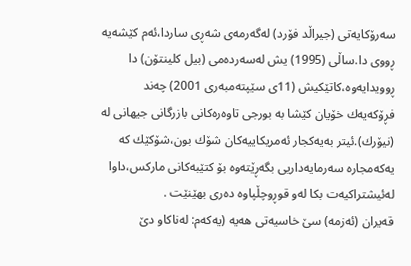سه‌رۆكایه‌تی‌ (جیراڵد فۆرد) له‌گه‌رمه‌ی‌ شه‌ڕی‌ ساردا،ئه‌م كێشه‌یه‌ ڕووی‌ دا.ساڵی‌ (1995) یش له‌سه‌رده‌می‌ (بیل كلینتۆن) دا ڕوویدایه‌وه‌،كاتێكیش (11ی‌ سێپته‌مبه‌ری‌ 2001) چه‌ند فڕۆكه‌یه‌ك خۆیان كێشا به‌ بورجی‌ تاوه‌ره‌كانی‌ بازرگانی‌ جیهانی‌ له‌ (نیۆرك).ئیتر به‌یه‌كجار ئه‌مریكاییه‌كان شۆك بون،شۆكێك كه‌ یه‌كه‌مجاره‌ سه‌رمایه‌داریی بگه‌ڕێته‌وه‌ بۆ كتێبه‌كانی‌ ماركس،داوا له‌ئیشتراكیه‌ت بكا له‌و قوڕوچڵپاوه‌ ده‌ری‌ بهێنێت .
قه‌یران (ئه‌زمه‌) سێ خاسیه‌تی‌ هه‌یه‌ (یه‌كه‌م: له‌ناكاو دێ‌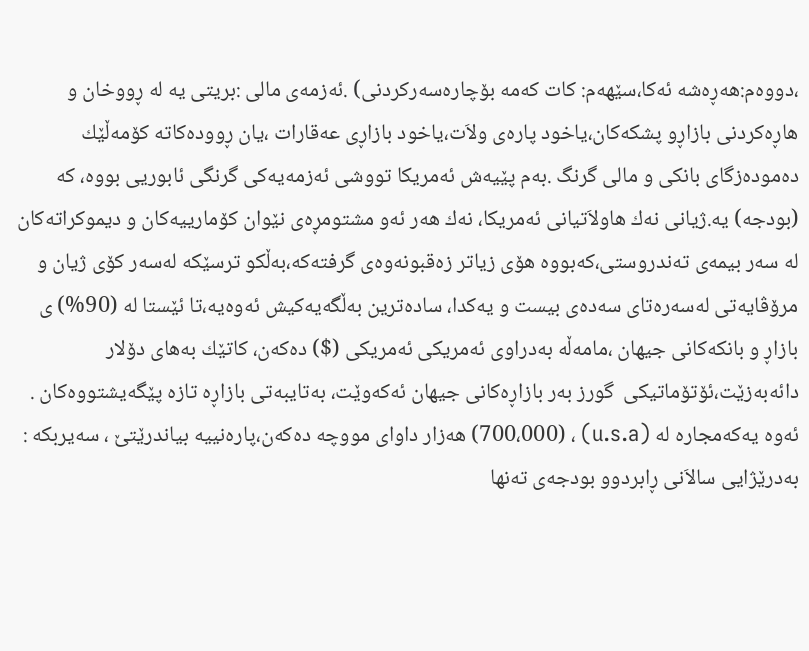،دووه‌م:هه‌ڕه‌شه‌ ئه‌كا،سێهه‌م: كات كه‌مه‌ بۆچاره‌سه‌ركردنی‌) .ئه‌زمه‌ی‌ مالی‌ :بریتی‌ یه‌ له‌ ڕووخان و هاڕه‌كردنی‌ بازاڕو پشكه‌كان،یاخود پاره‌ی‌ ولاَت،یاخود بازاڕی‌ عه‌قارات ،یان ڕووده‌كاته‌ كۆمه‌ڵێك ده‌موده‌زگای‌ بانكی‌ و مالی‌ گرنگ .به‌م پێیه‌ش ئه‌مریكا تووشی ئه‌زمه‌یه‌كی‌ گرنگی‌ ئابوریی بووه‌، كه‌ (بودجه‌) یه‌.ژیانی‌ نه‌ك هاولاَتیانی‌ ئه‌مریكا، نه‌ك هه‌ر ئه‌و مشتومڕه‌ی‌ نێوان كۆمارییه‌كان و دیموكراته‌كان له‌ سه‌ر بیمه‌ی‌ ته‌ندروستی‌،كه‌بووه‌ هۆی‌ زیاتر زه‌قبونه‌وه‌ی‌ گرفته‌كه‌،به‌ڵكو ترسێكه‌ له‌سه‌ر كۆی‌ ژیان و مرۆڤایه‌تی‌ له‌سه‌ره‌تای‌ سه‌ده‌ی‌ بیست و یه‌كدا، ساده‌ترین به‌ڵگه‌یه‌كیش ئه‌وه‌یه‌،تا ئێستا له‌ (90%) ی‌ بازاڕ و بانكه‌كانی‌ جیهان ،مامه‌ڵه‌ به‌دراوی‌ ئه‌مریكی‌ ئه‌مریكی‌ ($) ده‌كه‌ن، كاتێك به‌های‌ دۆلار دائه‌به‌زێت،ئۆتۆماتیكی‌  گورز به‌ر بازاڕه‌كانی‌ جیهان ئه‌كه‌وێت، به‌تایبه‌تی‌ بازاڕه‌ تازه‌ پێگه‌یشتووه‌كان .
ئه‌وه‌ یه‌كه‌مجاره‌ له‌ (u.s.a) ، (700،000) هه‌زار داوای‌ مووچه‌ ده‌كه‌ن،پاره‌نییه‌ بیاندرێتێ‌ ، سه‌یربكه‌ :  به‌درێژایی سالاَنی‌ ڕابردوو بودجه‌ی‌ ته‌نها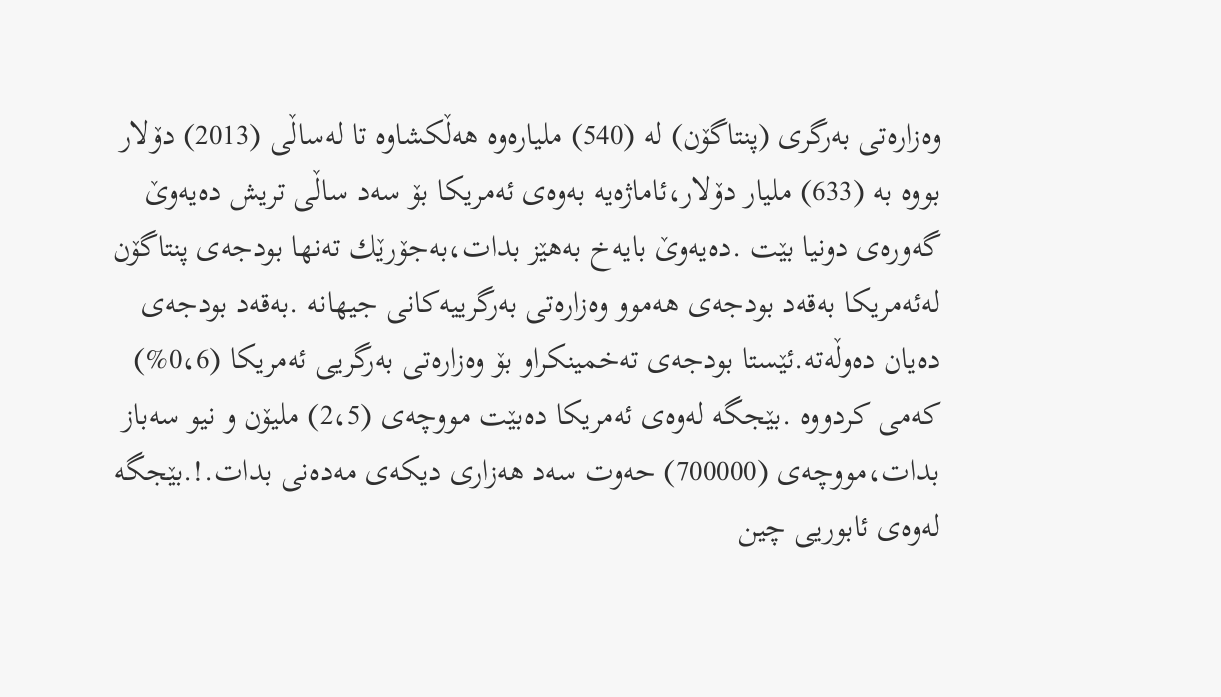وه‌زاره‌تی‌ به‌رگری‌ (پنتاگۆن) له‌ (540) ملیاره‌وه‌ هه‌ڵكشاوه‌ تا له‌ساڵی‌ (2013) دۆلار بووه‌ به‌ (633) ملیار دۆلار،ئاماژه‌یه‌ به‌وه‌ی‌ ئه‌مریكا بۆ سه‌د ساڵی‌ تریش ده‌یه‌وێ گه‌وره‌ی‌ دونیا بێت .ده‌یه‌وێ بایه‌خ به‌هێز بدات،به‌جۆرێك ته‌نها بودجه‌ی‌ پنتاگۆن له‌ئه‌مریكا به‌قه‌د بودجه‌ی‌ هه‌موو وه‌زاره‌تی‌ به‌رگرییه‌كانی‌ جیهانه‌ .به‌قه‌د بودجه‌ی‌ ده‌یان ده‌وڵه‌ته‌.ئێستا بودجه‌ی‌ ته‌خمینكراو بۆ وه‌زاره‌تی‌ به‌رگریی ئه‌مریكا (0،6%) كه‌می‌ كردووه‌ .بێجگه‌ له‌وه‌ی‌ ئه‌مریكا ده‌بێت مووچه‌ی‌ (2،5) ملیۆن و نیو سه‌باز بدات،مووچه‌ی‌ (700000) حه‌وت سه‌د هه‌زاری‌ دیكه‌ی‌ مه‌ده‌نی‌ بدات.!.بێجگه‌ له‌وه‌ی‌ ئابوریی چین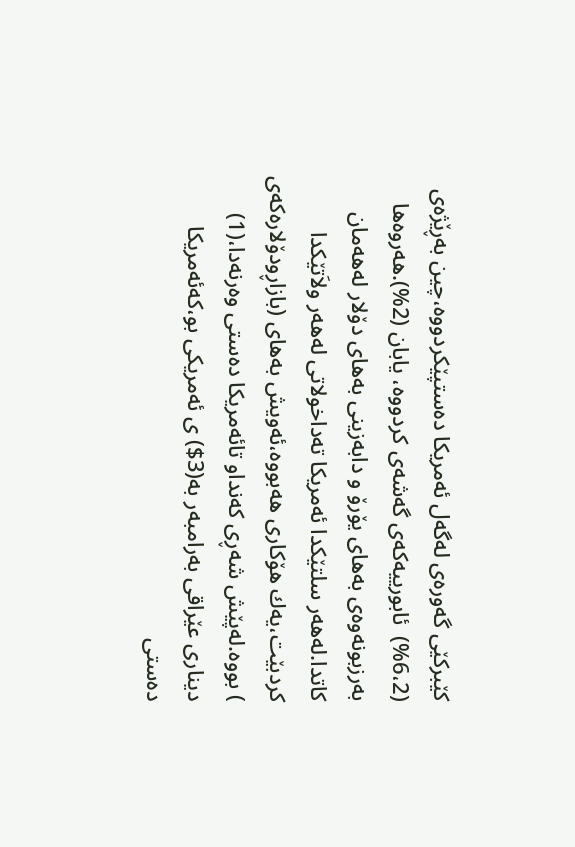كێبركێی گه‌وره‌ی‌ له‌گه‌ل ئه‌مریكا ده‌ستپێكردووه‌،چین به‌ڕێژه‌ی‌ (6،2%)  ئابورییه‌كه‌ی‌ گه‌شه‌ی‌ كردووه‌، یابان (2%).هه‌روه‌ها به‌رزبونه‌وه‌ی‌ به‌های‌ یۆرۆ و دابه‌زینی‌ به‌های‌ دۆلار له‌هه‌مان كاتدا.له‌هه‌ر سلتێكدا ئه‌مریكا ته‌داخولاتی‌ له‌هه‌ر ولاَتێكدا كردبێت،یه‌ك هۆكاری‌ هه‌بووه‌،ئه‌ویش به‌های‌ (بازاڕودۆلاره‌كه‌ی‌ ) بووه‌.له‌پێش شه‌ڕی‌ كه‌نداو تائه‌مریكا ده‌ستی‌ وه‌رنه‌دا،(1) دیناری‌ عێراقی‌ به‌رامبه‌ر به‌(3$) ی‌ ئه‌مریكی‌ بو،كه‌ئه‌مریكا ده‌ستی‌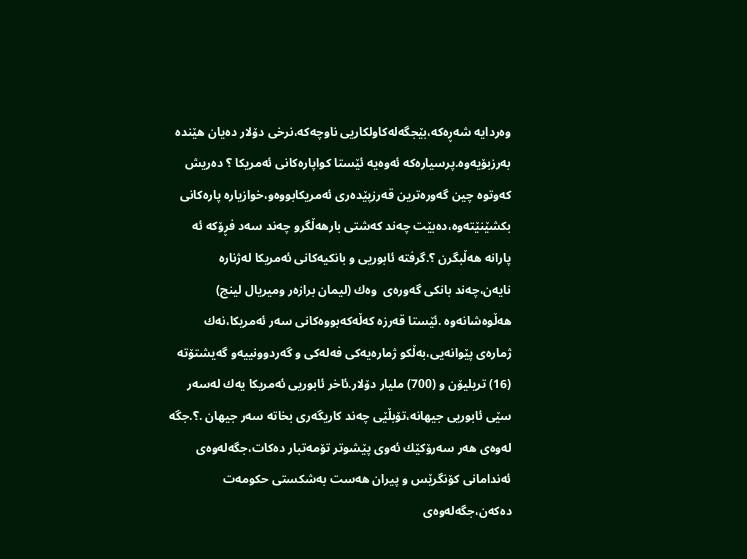وه‌ردایه‌ شه‌ڕه‌كه‌،بێجگه‌له‌كاولكاریی ناوچه‌كه‌،نرخی‌ دۆلار ده‌یان هێنده‌ به‌رزبۆیه‌وه‌.پرسیاره‌كه‌ ئه‌وه‌یه‌ ئێستا كواپاره‌كانی‌ ئه‌مریكا ؟ ده‌ریش كه‌وتوه‌ چین گه‌وره‌ترین قه‌رزپێده‌ری‌ ئه‌مریكابووه‌و،خوازیاره‌ پاره‌كانی‌ بكشێنێته‌وه‌،ده‌بێت چه‌ند كه‌شتی بارهه‌ڵگرو چه‌ند سه‌د فڕۆكه‌ ئه‌ پارانه‌ هه‌ڵبگرن ؟.گرفته‌ ئابوریی و بانكیه‌كانی‌ ئه‌مریكا له‌ژناره‌ نایه‌ن،چه‌ند بانكی‌ گه‌وره‌ی‌  وه‌ك (لیمان برازه‌ر ومیریال لینج) هه‌ڵوه‌شانه‌وه‌ .ئێستا قه‌رزه‌ كه‌ڵه‌كه‌بووه‌كانی‌ سه‌ر ئه‌مریكا،نه‌ك ژماره‌ی‌ پێوانه‌یی،به‌ڵكو ژماره‌یه‌كی‌ فه‌له‌كی‌ و گه‌ردوونییه‌و گه‌یشتۆته‌ (16) تریلیۆن و (700) ملیار دۆلار.ئاخر ئابوریی ئه‌مریكا یه‌ك له‌سه‌ر سێی ئابوریی جیهانه‌،تۆبڵێی چه‌ند كاریگه‌ری‌ بخاته‌ سه‌ر جیهان .؟.جگه‌ له‌وه‌ی‌ هه‌ر سه‌رۆكێك ئه‌وی‌ پێشوتر تۆمه‌تبار ده‌كات،جگه‌له‌وه‌ی‌ ئه‌ندامانی‌ كۆنگرێس و پیران هه‌ست به‌شكستی‌ حكومه‌ت ده‌كه‌ن،جگه‌له‌وه‌ی‌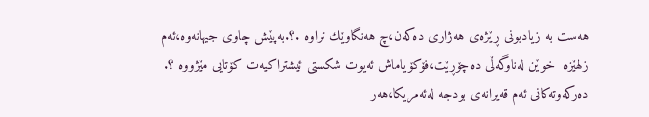هه‌ست به‌ زیادبونی‌ ڕێژه‌ی‌ هه‌ژاری‌ ده‌كه‌ن،چ هه‌نگاوێك نراوه‌ .؟.به‌پێش چاوی‌ جیهانه‌وه‌،ئه‌م زلهێزه‌  خوێن له‌ناوگه‌ڵی‌ ده‌چۆڕێت،فۆكۆیاماش ئه‌یوت شكستی‌ ئیشتراكیه‌ت كۆتایی مێژووه‌ ؟.
ده‌ركه‌وته‌كانی‌ ئه‌م قه‌یرانه‌ی‌ بودجه‌ له‌ئه‌مریكا،هه‌ر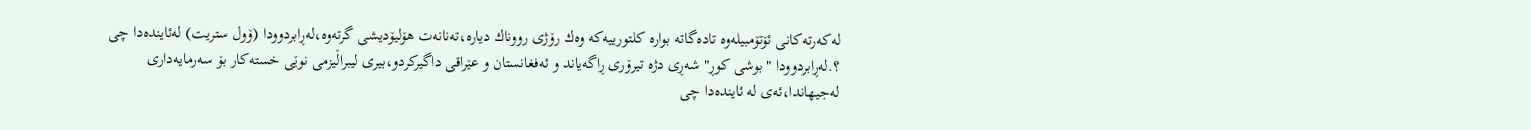له‌كه‌رته‌كانی‌ ئۆتۆمبیله‌وه‌ تاده‌گاته‌ بواره‌ كلتورییه‌كه‌ وه‌ك رۆژی‌ رووناك دیاره‌،ته‌نانه‌ت هۆلیۆدیشی‌ گرته‌وه‌،له‌ڕابردوودا (ۆول ستریت) له‌ئاینده‌دا چی‌ ؟.له‌ڕابردوودا " بوشی كوڕ" شه‌ڕی‌ دژه‌ تیرۆری‌ ڕاگه‌یاند و ئه‌فغانستان و عێراقی‌ داگیركردو،بیری‌ لیبراڵیزمی‌ نوێی خسته‌كار بۆ سه‌رمایه‌داری‌ له‌جیهاندا،ئه‌ی‌ له‌ ئاینده‌دا چی‌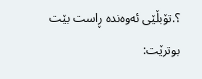؟.تۆبڵێی ئه‌وه‌نده‌ ڕاست بێت بوترێت: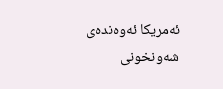ئه‌مریكا ئه‌وه‌نده‌ی‌ شه‌ونخونی‌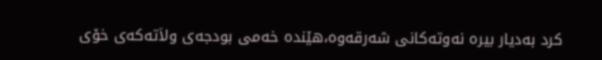كرد به‌دیار بیره‌ نه‌وته‌كانی‌ شه‌رقه‌وه‌،هێنده‌ خه‌می‌ بودجه‌ی‌ ولاَته‌كه‌ی‌ خۆی‌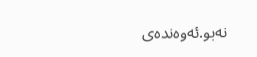نه‌بو.ئه‌وه‌نده‌ی‌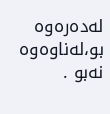له‌ده‌ره‌وه‌ بو،له‌ناوه‌وه‌ نه‌بو .